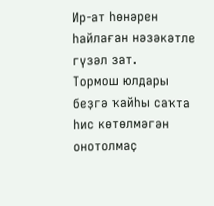Ир-ат һөнәрен һайлаған нәзәкәтле гүзәл зат.
Тормош юлдары беҙгә ҡайһы саҡта һис көтөлмәгән онотолмаҫ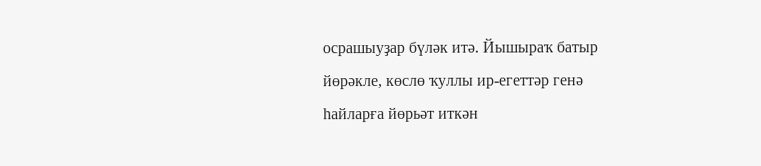осрашыуҙар бүләк итә. Йышыраҡ батыр йөрәкле, көслө ҡуллы ир-егеттәр генә һайларға йөрьәт иткән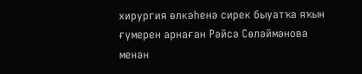хирургия өлкәһенә сирек быуатҡа яҡын ғүмерен арнаған Рәйсә Сөләймәнова менән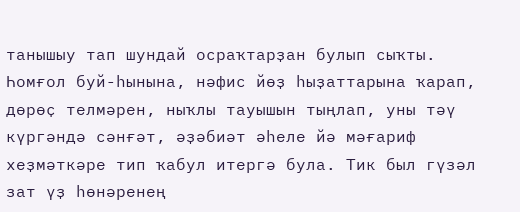танышыу тап шундай осраҡтарҙан булып сыҡты.
Һомғол буй-һынына, нәфис йөҙ һыҙаттарына ҡарап, дөрөҫ телмәрен, ныҡлы тауышын тыңлап, уны тәү күргәндә сәнғәт, әҙәбиәт әһеле йә мәғариф хеҙмәткәре тип ҡабул итергә була. Тик был гүзәл зат үҙ һөнәренең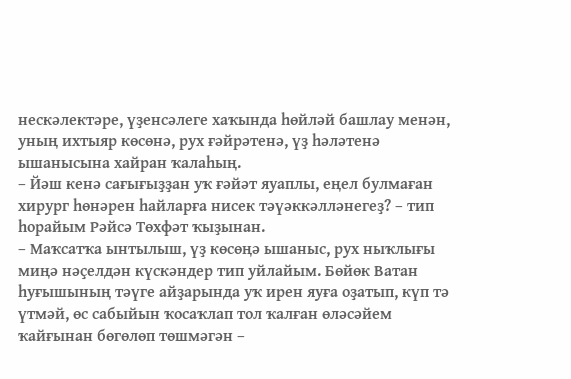нескәлектәре, үҙенсәлеге хаҡында һөйләй башлау менән, уның ихтыяр көсөнә, рух ғәйрәтенә, үҙ һәләтенә ышанысына хайран ҡалаһың.
– Йәш кенә сағығыҙҙан уҡ ғәйәт яуаплы, еңел булмаған хирург һөнәрен һайларға нисек тәүәккәлләнегеҙ? – тип һорайым Рәйсә Төхфәт ҡыҙынан.
– Маҡсатҡа ынтылыш, үҙ көсөңә ышаныс, рух ныҡлығы миңә нәҫелдән күскәндер тип уйлайым. Бөйөк Ватан һуғышының тәүге айҙарында уҡ ирен яуға оҙатып, күп тә үтмәй, өс сабыйын ҡосаҡлап тол ҡалған өләсәйем ҡайғынан бөгөлөп төшмәгән –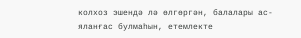колхоз эшендә лә өлгөргән, балалары ас-яланғас булмаһын, етемлекте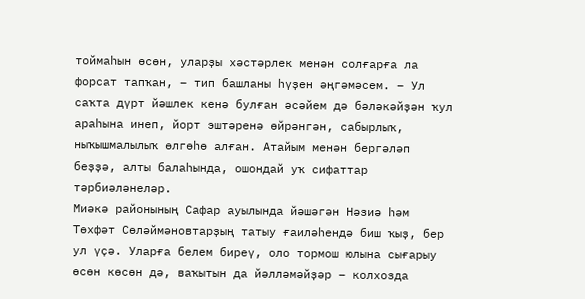тоймаһын өсөн, уларҙы хәстәрлек менән солғарға ла форсат тапҡан, – тип башланы һүҙен әңгәмәсем. – Ул саҡта дүрт йәшлек кенә булған әсәйем дә бәләкәйҙән ҡул араһына инеп, йорт эштәренә өйрәнгән, сабырлыҡ, ныҡышмалылыҡ өлгөһө алған. Атайым менән бергәләп беҙҙә, алты балаһында, ошондай уҡ сифаттар тәрбиәләнеләр.
Миәкә районының Сафар ауылында йәшәгән Нәзиә һәм Төхфәт Сөләймәновтарҙың татыу ғаиләһендә биш ҡыҙ, бер ул үҫә. Уларға белем биреү, оло тормош юлына сығарыу өсөн көсөн дә, ваҡытын да йәлләмәйҙәр – колхозда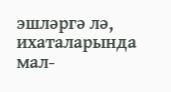эшләргә лә, ихаталарында мал-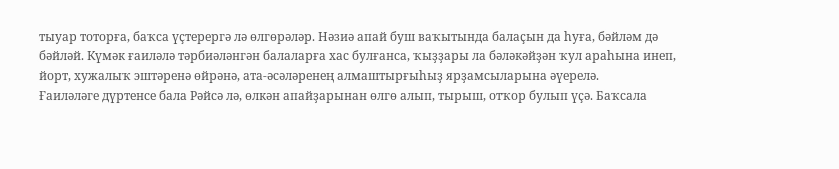тыуар тоторға, баҡса үҫтерергә лә өлгөрәләр. Нәзиә апай буш ваҡытында балаҫын да һуға, бәйләм дә бәйләй. Күмәк ғаиләлә тәрбиәләнгән балаларға хас булғанса, ҡыҙҙары ла бәләкәйҙән ҡул араһына инеп, йорт, хужалыҡ эштәренә өйрәнә, ата-әсәләренең алмаштырғыһыҙ ярҙамсыларына әүерелә.
Ғаиләләге дүртенсе бала Рәйсә лә, өлкән апайҙарынан өлгө алып, тырыш, отҡор булып үҫә. Баҡсала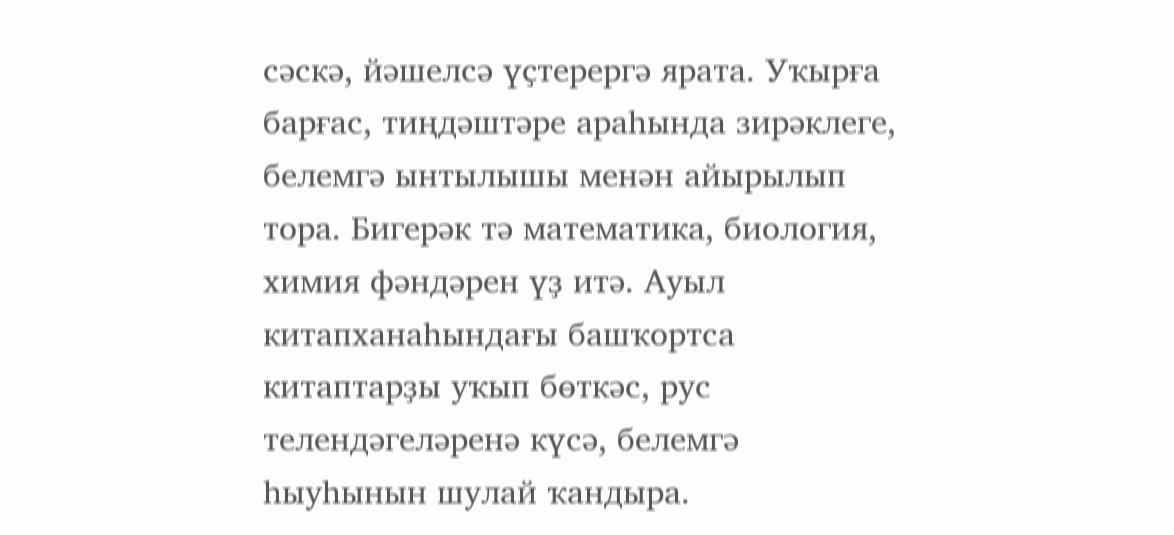сәскә, йәшелсә үҫтерергә ярата. Уҡырға барғас, тиңдәштәре араһында зирәклеге, белемгә ынтылышы менән айырылып тора. Бигерәк тә математика, биология, химия фәндәрен үҙ итә. Ауыл китапханаһындағы башҡортса китаптарҙы уҡып бөткәс, рус телендәгеләренә күсә, белемгә һыуһынын шулай ҡандыра.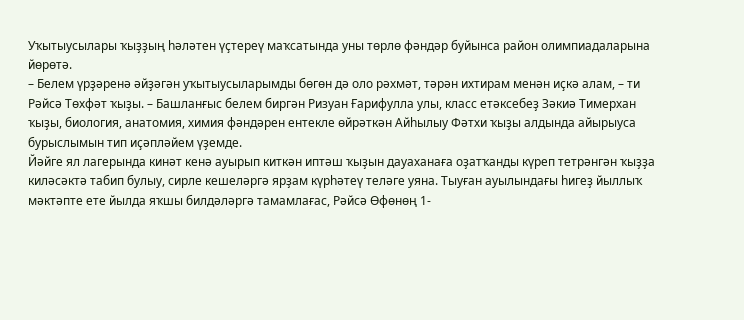Уҡытыусылары ҡыҙҙың һәләтен үҫтереү маҡсатында уны төрлө фәндәр буйынса район олимпиадаларына йөрөтә.
– Белем үрҙәренә әйҙәгән уҡытыусыларымды бөгөн дә оло рәхмәт, тәрән ихтирам менән иҫкә алам, – ти Рәйсә Төхфәт ҡыҙы. – Башланғыс белем биргән Ризуан Ғарифулла улы, класс етәксебеҙ Зәкиә Тимерхан ҡыҙы, биология, анатомия, химия фәндәрен ентекле өйрәткән Айһылыу Фәтхи ҡыҙы алдында айырыуса бурыслымын тип иҫәпләйем үҙемде.
Йәйге ял лагерында кинәт кенә ауырып киткән иптәш ҡыҙын дауаханаға оҙатҡанды күреп тетрәнгән ҡыҙҙа киләсәктә табип булыу, сирле кешеләргә ярҙам күрһәтеү теләге уяна. Тыуған ауылындағы һигеҙ йыллыҡ мәктәпте ете йылда яҡшы билдәләргә тамамлағас, Рәйсә Өфөнөң 1-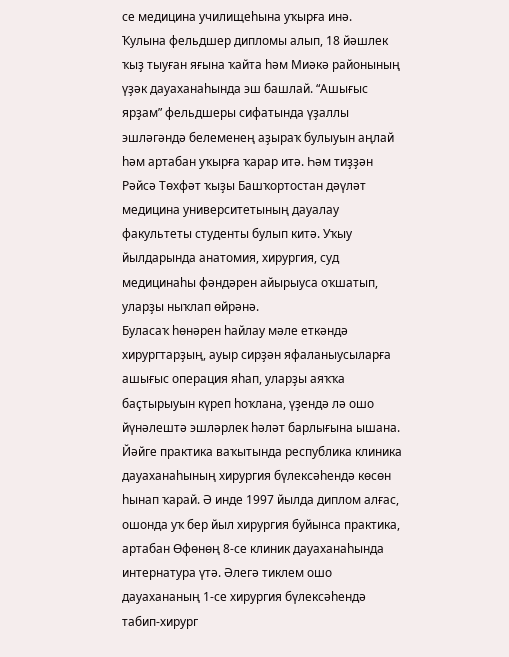се медицина училищеһына уҡырға инә.
Ҡулына фельдшер дипломы алып, 18 йәшлек ҡыҙ тыуған яғына ҡайта һәм Миәкә районының үҙәк дауаханаһында эш башлай. “Ашығыс ярҙам” фельдшеры сифатында үҙаллы эшләгәндә белеменең аҙыраҡ булыуын аңлай һәм артабан уҡырға ҡарар итә. Һәм тиҙҙән Рәйсә Төхфәт ҡыҙы Башҡортостан дәүләт медицина университетының дауалау факультеты студенты булып китә. Уҡыу йылдарында анатомия, хирургия, суд медицинаһы фәндәрен айырыуса оҡшатып, уларҙы ныҡлап өйрәнә.
Буласаҡ һөнәрен һайлау мәле еткәндә хирургтарҙың, ауыр сирҙән яфаланыусыларға ашығыс операция яһап, уларҙы аяҡҡа баҫтырыуын күреп һоҡлана, үҙендә лә ошо йүнәлештә эшләрлек һәләт барлығына ышана. Йәйге практика ваҡытында республика клиника дауаханаһының хирургия бүлексәһендә көсөн һынап ҡарай. Ә инде 1997 йылда диплом алғас, ошонда уҡ бер йыл хирургия буйынса практика, артабан Өфөнөң 8-се клиник дауаханаһында интернатура үтә. Әлегә тиклем ошо дауахананың 1-се хирургия бүлексәһендә табип-хирург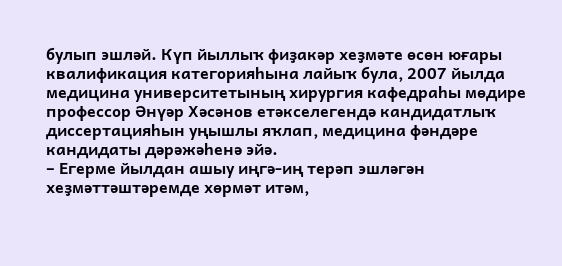булып эшләй. Күп йыллыҡ фиҙакәр хеҙмәте өсөн юғары квалификация категорияһына лайыҡ була, 2007 йылда медицина университетының хирургия кафедраһы мөдире профессор Әнүәр Хәсәнов етәкселегендә кандидатлыҡ диссертацияһын уңышлы яҡлап, медицина фәндәре кандидаты дәрәжәһенә эйә.
– Егерме йылдан ашыу иңгә-иң терәп эшләгән хеҙмәттәштәремде хөрмәт итәм,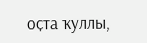оҫта ҡуллы,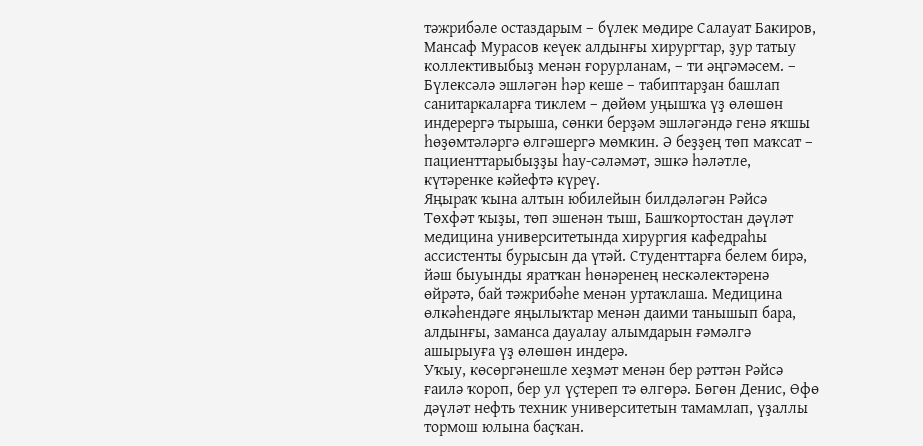тәжрибәле остаздарым – бүлек мөдире Салауат Бакиров, Мансаф Мурасов кеүек алдынғы хирургтар, ҙур татыу коллективыбыҙ менән ғорурланам, – ти әңгәмәсем. – Бүлексәлә эшләгән һәр кеше – табиптарҙан башлап санитаркаларға тиклем – дөйөм уңышҡа үҙ өлөшөн индерергә тырыша, сөнки берҙәм эшләгәндә генә яҡшы һөҙөмтәләргә өлгәшергә мөмкин. Ә беҙҙең төп маҡсат – пациенттарыбыҙҙы һау-сәләмәт, эшкә һәләтле, күтәренке кәйефтә күреү.
Яңыраҡ ҡына алтын юбилейын билдәләгән Рәйсә Төхфәт ҡыҙы, төп эшенән тыш, Башҡортостан дәүләт медицина университетында хирургия кафедраһы ассистенты бурысын да үтәй. Студенттарға белем бирә, йәш быуынды яратҡан һөнәренең нескәлектәренә өйрәтә, бай тәжрибәһе менән уртаҡлаша. Медицина өлкәһендәге яңылыҡтар менән даими танышып бара, алдынғы, заманса дауалау алымдарын ғәмәлгә ашырыуға үҙ өлөшөн индерә.
Уҡыу, көсөргәнешле хеҙмәт менән бер рәттән Рәйсә ғаилә ҡороп, бер ул үҫтереп тә өлгөрә. Бөгөн Денис, Өфө дәүләт нефть техник университетын тамамлап, үҙаллы тормош юлына баҫҡан.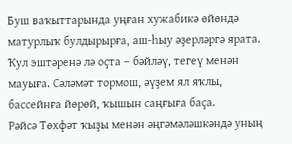Буш ваҡыттарында уңған хужабикә өйөндә матурлыҡ булдырырға, аш-һыу әҙерләргә ярата. Ҡул эштәренә лә оҫта – бәйләү, тегеү менән мауыға. Сәләмәт тормош, әүҙем ял яҡлы, бассейнға йөрөй, ҡышын саңғыға баҫа.
Рәйсә Төхфәт ҡыҙы менән әңгәмәләшкәндә уның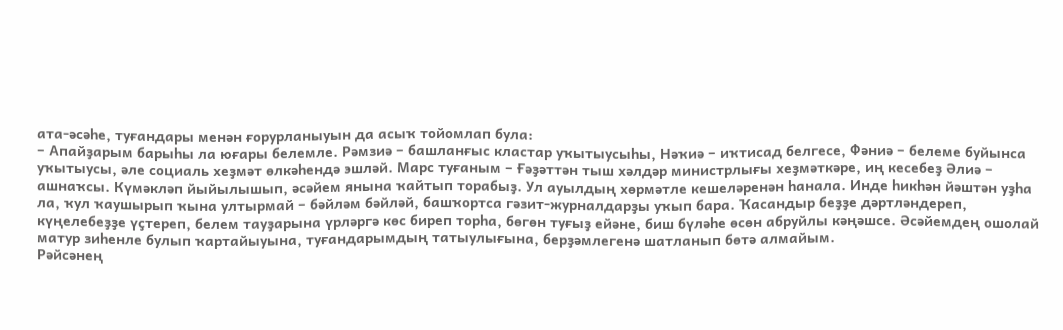ата-әсәһе, туғандары менән ғорурланыуын да асыҡ тойомлап була:
– Апайҙарым барыһы ла юғары белемле. Рәмзиә – башланғыс кластар уҡытыусыһы, Нәҡиә – иҡтисад белгесе, Фәниә – белеме буйынса уҡытыусы, әле социаль хеҙмәт өлкәһендә эшләй. Марс туғаным – Ғәҙәттән тыш хәлдәр министрлығы хеҙмәткәре, иң кесебеҙ Әлиә – ашнаҡсы. Күмәкләп йыйылышып, әсәйем янына ҡайтып торабыҙ. Ул ауылдың хөрмәтле кешеләренән һанала. Инде һикһән йәштән уҙһа ла, ҡул ҡаушырып ҡына ултырмай – бәйләм бәйләй, башҡортса гәзит-журналдарҙы уҡып бара. Ҡасандыр беҙҙе дәртләндереп, күңелебеҙҙе үҫтереп, белем тауҙарына үрләргә көс биреп торһа, бөгөн туғыҙ ейәне, биш бүләһе өсөн абруйлы кәңәшсе. Әсәйемдең ошолай матур зиһенле булып ҡартайыуына, туғандарымдың татыулығына, берҙәмлегенә шатланып бөтә алмайым.
Рәйсәнең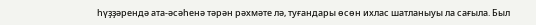һүҙҙәрендә ата-әсәһенә тәрән рәхмәте лә, туғандары өсөн ихлас шатланыуы ла сағыла. Был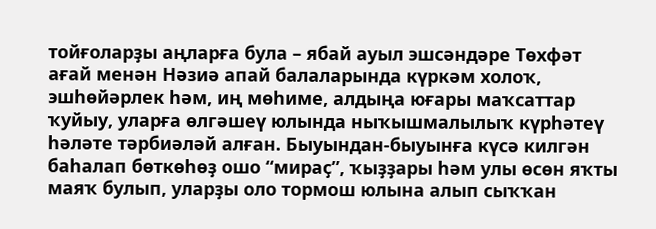тойғоларҙы аңларға була – ябай ауыл эшсәндәре Төхфәт ағай менән Нәзиә апай балаларында күркәм холоҡ, эшһөйәрлек һәм, иң мөһиме, алдыңа юғары маҡсаттар ҡуйыу, уларға өлгәшеү юлында ныҡышмалылыҡ күрһәтеү һәләте тәрбиәләй алған. Быуындан-быуынға күсә килгән баһалап бөткөһөҙ ошо “мираҫ”, ҡыҙҙары һәм улы өсөн яҡты маяҡ булып, уларҙы оло тормош юлына алып сыҡҡан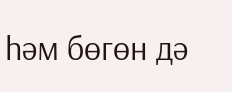һәм бөгөн дә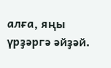алға, яңы үрҙәргә әйҙәй.